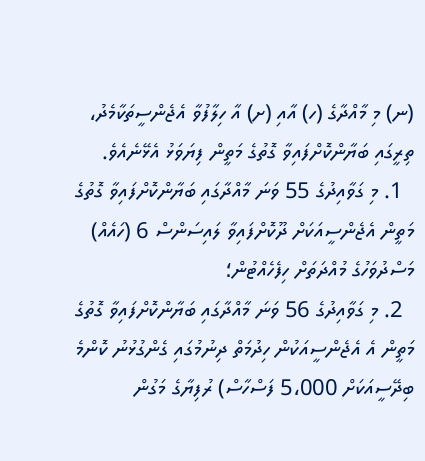(ނ) މި މާއްދާގެ (ހ) އާއި (ށ) އާ ހިލާފުވާ އެޖެންސީތަކާމެދު، ތިރީގައި ބަޔާންކޮށްފައިވާ ގޮތުގެ މަތީން ފިޔަވަޅު އެޅޭނެއެވެ.
  1. މި ގަވާއިދުގެ 55 ވަނަ މާއްދާގައި ބަޔާންކޮށްފައިވާ ގޮތުގެ މަތީން އެޖެންސީއަކަށް ދޫކޮށްފައިވާ ލައިސަންސް 6 (ހައެއް) މަސްދުވަހުގެ މުއްދަތަށް ހިފެހެއްޓުން؛
  2. މި ގަވާއިދުގެ 56 ވަނަ މާއްދާގައި ބަޔާންކޮށްފައިވާ ގޮތުގެ މަތީން އެ އެޖެންސީއަކުން ހިދުމަތް ދިނުމުގައި ގެންގުޅުނު ކޮންމެ ބިދޭސީއަކަށް 5،000 ފަސްހާސް) ރުފިޔާގެ މަގުން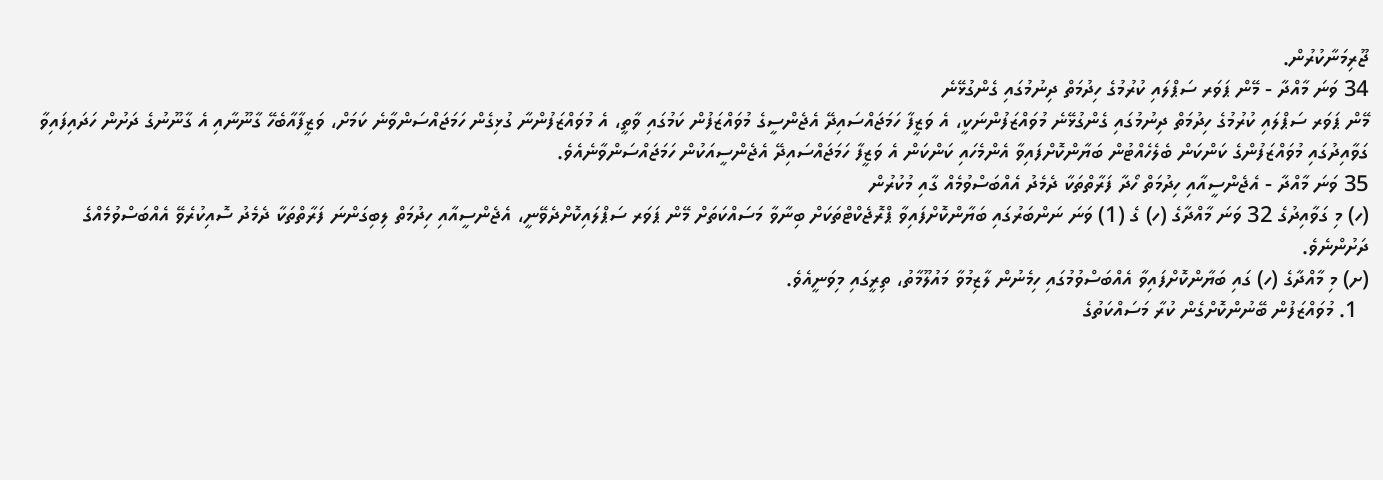ޖޫރިމަނާކުރުން.
34 ވަނަ މާއްދާ - މޭން ޕަވަރ ސަޕްލައި ކުރުމުގެ ހިދުމަތް ދިނުމުގައި ގެންގުޅޭނެ
މޭން ޕަވަރ ސަޕްލައި ކުރުމުގެ ހިދުމަތް ދިނުމުގައި ގެންގުޅޭނެ މުވައްޒަފުންނަކީ، އެ ވަޒީފާ ހަމަޖައްސައިދޭ އެޖެންސީގެ މުވައްޒަފުން ކަމުގައި ވާތީ، އެ މުވައްޒަފުންނާ ގުޅިގެން ހަމަޖައްސަންވާނެ ކަމަށް، ވަޒީފާއާބެހޭ ގާނޫނާއި އެ ގާނޫނުގެ ދަށުން ހަދައިފައިވާ ގަވާއިދުގައި މުވައްޒަފުންގެ ކަންކަން ބެލެހެއްޓުން ބަޔާންކޮށްފައިވާ އެންމެހައި ކަންކަން އެ ވަޒީފާ ހަމަޖައްސައިދޭ އެޖެންސީއަކުން ހަމަޖައްސަންވާނެއެވެ.
35 ވަނަ މާއްދާ - އެޖެންސީއާއި ހިދުމަތް ހޯދާ ފަރާތްތަކާ ދެމެދު އެއްބަސްވުމެއް ގާއި މުކުރުން
(ހ) މި ގަވާއިދުގެ 32 ވަނަ މާއްދާގެ (ހ) ގެ (1) ވަނަ ނަންބަރުގައި ބަޔާންކޮށްފައިވާ ޕްރޮޖެކްޓްތަކަށް ބިނާވާ މަސައްކަތަށް މޭން ޕަވަރ ސަޕްލައިކޮށްދެވޭނީ، އެޖެންސީއާއި ހިދުމަތް ލިބިގަންނަ ފަރާތްތަކާ ދެމެދު ސޮއިކުރެވޭ އެއްބަސްވުމެއްގެ ދަށުންނެވެ.
(ށ) މި މާއްދާގެ (ހ) ގައި ބަޔާންކޮށްފައިވާ އެއްބަސްވުމުގައި ހިމެނުން ލާޒިމުވާ މައުލޫމާތު، ތިރީގައި މިވަނީއެވެ.
  1. މުވައްޒަފުން ބޭނުންކޮށްގެން ކުރާ މަސައްކަތުގެ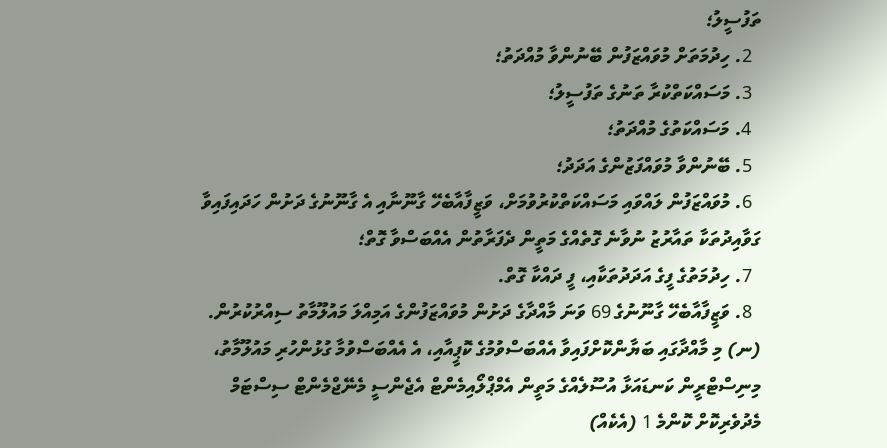ތަފުސީލު؛
  2. ހިދުމަތަށް މުވައްޒަފުން ބޭނުންވާ މުއްދަތު؛
  3. މަސައްކަތްކުރާ ތަނުގެ ތަފުސީލު؛
  4. މަސައްކަތުގެ މުއްދަތު؛
  5. ބޭނުންވާ މުވައްފަޒުންގެ އަދަދު؛
  6. މުވައްޒަފުން ލައްވައި މަސައްކަތްކުރުވުމަށް، ވަޒީފާއާބެހޭ ގާނޫނާއި އެ ގާނޫނުގެ ދަށުން ހަދައިފައިވާ ގަވާއިދުތަކާ ތައާރުޒު ނުވާނެ ގޮތެއްގެ މަތީން ދެފަރާތުން އެއްބަސްވާ ގޮތް؛
  7. ހިދުމަތުގެ ފީގެ އަދަދުތަކާއި، ފީ ދައްކާ ގޮތް.
  8. ވަޒީފާއާބެހޭ ގާނޫނުގެ 69 ވަނަ މާއްދާގެ ދަށުން މުވައްޒަފުންގެ އަމިއްލަ މައުލޫމާތު ސިއްރުކުރުން.
(ނ) މި މާއްދާގައި ބަޔާންކޮށްފައިވާ އެއްބަސްވުމުގެ ކޮޕީއާއި، އެ އެއްބަސްވުމާ ގުޅުންހުރި މައުލޫމާތު، މިނިސްޓްރީން ކަނޑައަޅާ އުސޫލެއްގެ މަތީން އެމްޕްލޯއިމެންޓް އެޖެންސީ މެނޭޖްމެންޓް ސިސްޓަމް މެދުވެރިކޮށް ކޮންމެ 1 (އެކެއް)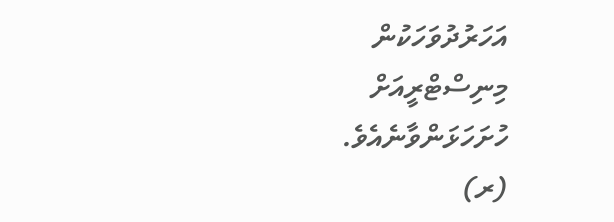އަހަރުދުވަހަކުން މިނިސްޓްރީއަށް ހުށަހަޅަންވާނެއެވެ.
(ރ)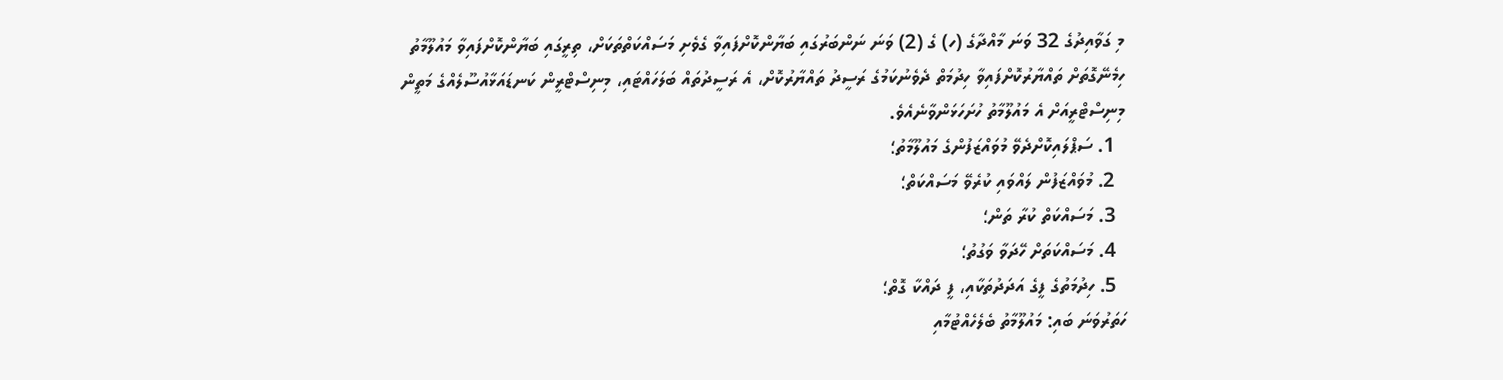މި ގަވާއިދުގެ 32 ވަނަ މާއްދާގެ (ހ) ގެ (2) ވަނަ ނަންބަރުގައި ބަޔާންކޮށްފައިވާ ގެވެށި މަސައްކަތްތަކަށް، ތިރީގައި ބަޔާންކޮށްފައިވާ މައުލޫމާތު ހިމެނޭގޮތަށް ތައްޔާރުކޮށްފައިވާ ހިދުމަތް ދެވެނުކަމުގެ ރަސީދު ތައްޔާރުކޮށް، އެ ރަސީދުތައް ބަލަހައްޓައި، މިނިސްޓްރީން ކަނޑައަޅާއުސޫލެއްގެ މަތީން މިނިސްޓްރީއަށް އެ މައުލޫމާތު ހުށަހަޅަންވާނެއެވެ.
  1. ސަޕްލައިކޮށްދެވޭ މުވައްޒަފުންގެ މައުލޫމާތު؛
  2. މުވައްޒަފުން ލައްވައި ކުރެވޭ މަސައްކަތް؛
  3. މަސައްކަތް ކުރާ ތަން؛
  4. މަސައްކަތަށް ހޭދަވާ ވަގުތު؛
  5. ހިދުމަތުގެ ފީގެ އަދަދުތަކާއި، ފީ ދައްކާ ގޮތް؛
ހަތަރުވަނަ ބައި: މައުލޫމާތު ބެލެހެއްޓުމާއި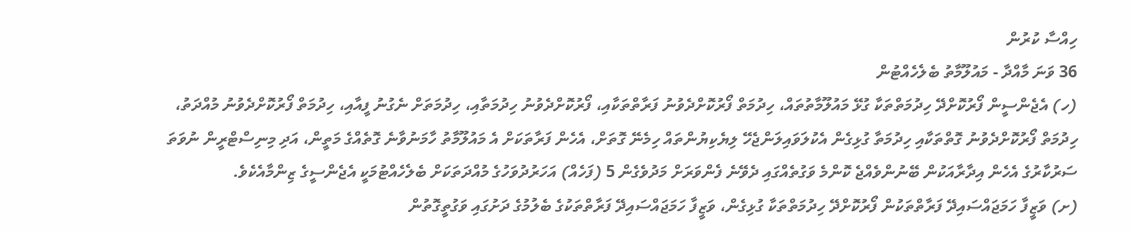ހިއްސާ ކުރުން
36 ވަނަ މާއްދާ - މައުލޫމާތު ބެލެހެއްޓުން
(ހ) އެޖެންސީން ފޯރުކޮށްދޭ ހިދުމަތްތަކާ ގުޅޭ މައުލޫމާތުތައް، ހިދުމަތް ފޯރުކޮށްދެވުނު ފަރާތްތަކާއި، ފޯރުކޮށްދެވުނު ހިދުމަތާއި، ހިދުމަތަށް ނެގުނު ފީއާއި، ހިދުމަތް ފޯރުކޮށްދެވުނު މުއްދަތު، ހިދުމަތް ފޯރުކޮށްދެވުނު ގޮތްތަކާއި ހިދުމަތާ ގުޅިގެން އެކުލަވައިލަންޖެހޭ ލިޔެކިޔުންތައް ހިމެނޭ ގޮތަށް، އެހެން ފަރާތަކަށް އެ މައުލޫމާތު ހާމަނުވާނެ ގޮތެއްގެ މަތީން، އަދި މިނިސްޓްރީން ނުވަތަ ސަރުކާރުގެ އެހެން އިދާރާއަކުން ބޭނުންވެއްޖެ ކޮންމެ ވަގުތެއްގައި ދެވޭނެ ފެންވަރަށް މަދުވެގެން 5 (ފަހެއް) އަހަރުދުވަހުގެ މުއްދަތަކަށް ބެލެހެއްޓުމަކީ އެޖެންސީގެ ޒިންމާއެކެވެ.
(ށ) ވަޒީފާ ހަމަޖައްސައިދޭ ފަރާތްތަކުން ފޯރުކޮށްދޭ ހިދުމަތްތަކާ ގުޅިގެން، ވަޒީފާ ހަމަޖައްސައިދޭ ފަރާތްތަކުގެ ބެލުމުގެ ދަށުގައި ވަގުތީގޮތުން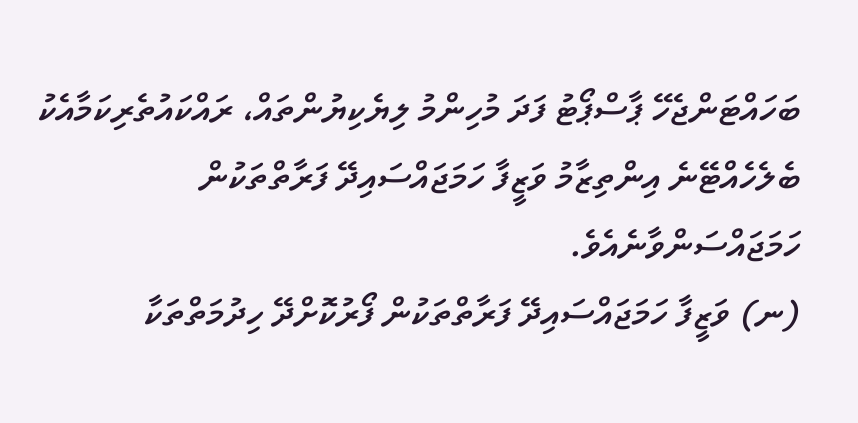ބަހައްޓަންޖެހޭ ޕާސްޕޯޓު ފަދަ މުހިންމު ލިޔެކިޔުންތައް، ރައްކައުތެރިކަމާއެކު ބެލެހެއްޓޭނެ އިންތިޒާމު ވަޒީފާ ހަމަޖައްސައިދޭ ފަރާތްތަކުން ހަމަޖައްސަންވާނެއެވެ.
(ނ) ވަޒީފާ ހަމަޖައްސައިދޭ ފަރާތްތަކުން ފޯރުކޮށްދޭ ހިދުމަތްތަކާ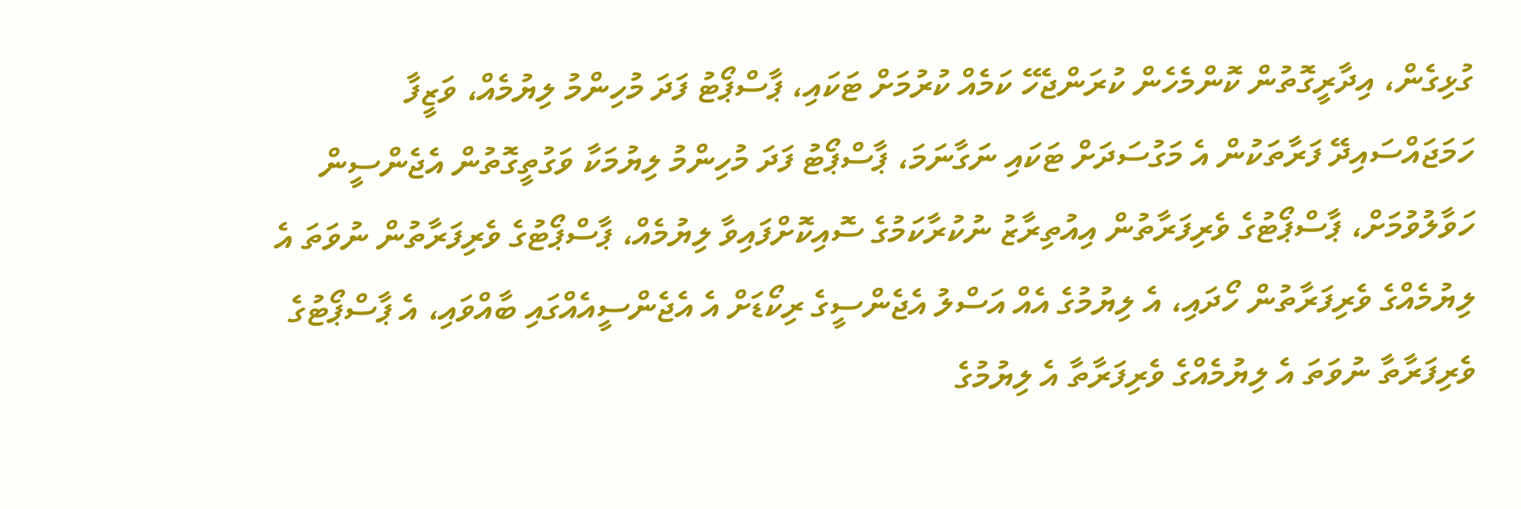ގުޅިގެން، އިދާރީގޮތުން ކޮންމެހެން ކުރަންޖެހޭ ކަމެއް ކުރުމަށް ޓަކައި، ޕާސްޕޯޓު ފަދަ މުހިންމު ލިޔުމެއް، ވަޒީފާ ހަމަޖައްސައިދޭ ފަރާތަކުން އެ މަގުސަދަށް ޓަކައި ނަގާނަމަ، ޕާސްޕޯޓު ފަދަ މުހިންމު ލިޔުމަކާ ވަގުތީގޮތުން އެޖެންސީން ހަވާލުވުމަށް، ޕާސްޕޯޓުގެ ވެރިފަރާތުން އިއުތިރާޒު ނުކުރާކަމުގެ ސޮއިކޮށްފައިވާ ލިޔުމެއް، ޕާސްޕޯޓުގެ ވެރިފަރާތުން ނުވަތަ އެ ލިޔުމެއްގެ ވެރިފަރާތުން ހޯދައި، އެ ލިޔުމުގެ އެއް އަސްލު އެޖެންސީގެ ރިކޯޑަށް އެ އެޖެންސީއެއްގައި ބާއްވައި، އެ ޕާސްޕޯޓުގެ ވެރިފަރާތާ ނުވަތަ އެ ލިޔުމެއްގެ ވެރިފަރާތާ އެ ލިޔުމުގެ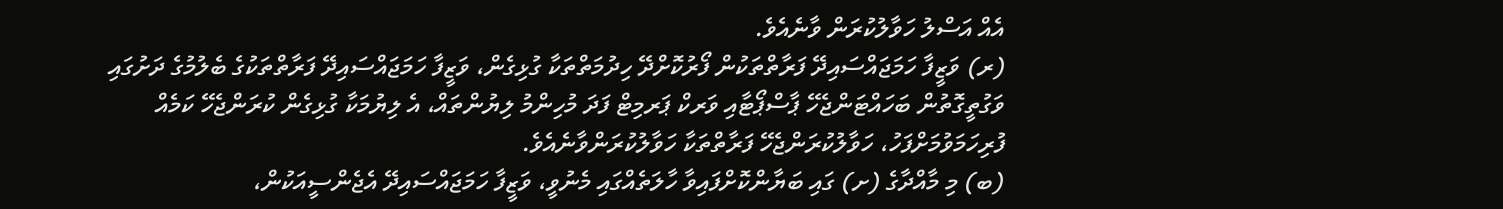އެއް އަސްލު ހަވާލުކުރަން ވާނެއެވެ.
(ރ) ވަޒީފާ ހަމަޖައްސައިދޭ ފަރާތްތަކުން ފޯރުކޮށްދޭ ހިދުމަތްތަކާ ގުޅިގެން، ވަޒީފާ ހަމަޖައްސައިދޭ ފަރާތްތަކުގެ ބެލުމުގެ ދަށުގައި ވަގުތީގޮތުން ބަހައްޓަންޖެހޭ ޕާސްޕޯޓާއި ވަރކް ޕަރމިޓް ފަދަ މުހިންމު ލިޔުންތައް، އެ ލިޔުމަކާ ގުޅިގެން ކުރަންޖެހޭ ކަމެއް ފުރިހަމަވުމަށްފަހު، ހަވާލުކުރަންޖެހޭ ފަރާތްތަކާ ހަވާލުކުރަންވާނެއެވެ.
(ބ) މި މާއްދާގެ (ށ) ގައި ބަޔާންކޮށްފައިވާ ހާލަތެއްގައި މެނުވީ، ވަޒީފާ ހަމަޖައްސައިދޭ އެޖެންސީއަކުން،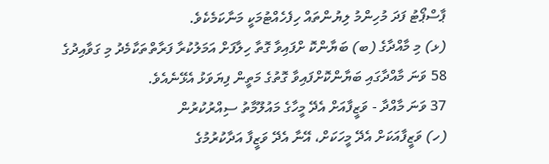ޕާސްޕޯޓު ފަދަ މުހިންމު ލިޔުންތައް ހިފެހެއްޓުމަކީ މަނާކަމެކެވެ.
(ޅ) މި މާއްދާގެ (ބ) ބަޔާންކޮ ށްފައިވާ ގޮތާ ހިލާފަށް އަމަލުކުރާ ފަރާތްތަކާމެދު މި ގަވާއިދުގެ 58 ވަނަ މާއްދާގައި ބަޔާންކޮށްފައިވާ ގޮތުގެ މަތީން ފިޔަވަޅު އެޅޭނެއެވެ.
37 ވަނަ މާއްދާ - ވަޒީފާއަށް އެދޭ މީހާގެ މައުލޫމާތު ސިއްރުކުރުން
(ހ) ވަޒީފާއަކަށް އެދޭ މީހަކަށް، އޭނާ އެދޭ ވަޒީފާ އަދާކުރުމުގެ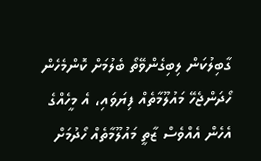ގާބިލުކަން ލިބިގެންވޭތޯ ބެލުމަށް ކޮންމެހެން ހޯދަންޖެހޭ މައުލޫމާތެއް ފިޔަވައި، އެ މީހެއްގެ އެހެން އެއްވެސް ޒާތީ މައުލޫމާތެއް ހޯދުމަށް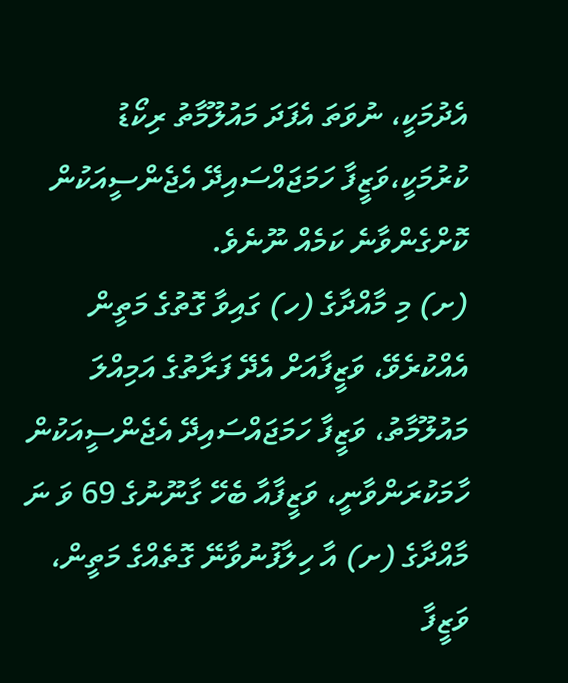އެދުމަކީ، ނުވަތަ އެފަދަ މައުލޫމާތު ރިކޯޑު ކުރުމަކީ،ވަޒީފާ ހަމަޖައްސައިދޭ އެޖެންސީއަކުން ކޮށްގެންވާނެ ކަމެއް ނޫނެވެ.
(ށ) މި މާއްދާގެ (ހ) ގައިވާ ގޮތުގެ މަތީން އެއްކުރެވޭ، ވަޒީފާއަށް އެދޭ ފަރާތުގެ އަމިއްލަ މައުލޫމާތު، ވަޒީފާ ހަމަޖައްސައިދޭ އެޖެންސީއަކުން ހާމަކުރަންވާނީ، ވަޒީފާއާ ބެހޭ ގާނޫނުގެ 69 ވަ ނަ މާއްދާގެ (ށ) އާ ހިލާފުނުވާނޭ ގޮތެއްގެ މަތީން، ވަޒީފާ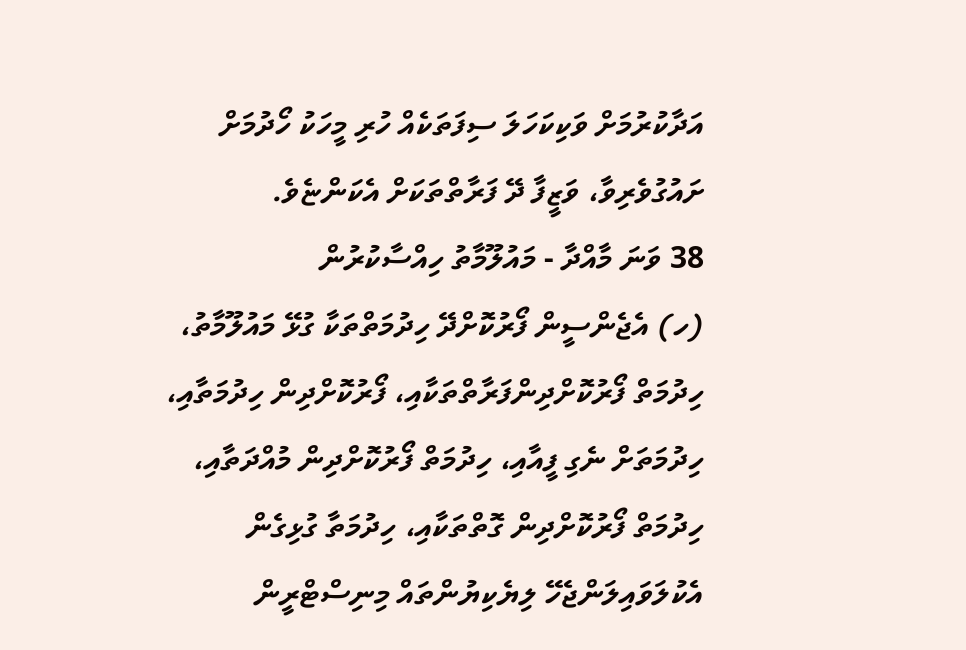އަދާކުރުމަށް ވަކިކަހަލަ ސިފަތަކެއް ހުރި މީހަކު ހޯދުމަށް ށައުގުވެރިވާ، ވަޒީފާ ދޭ ފަރާތްތަކަށް އެކަންޏެވެ.
38 ވަނަ މާއްދާ - މައުލޫމާތު ހިއްސާކުރުން
(ހ) އެޖެންސީން ފޯރުކޮށްދޭ ހިދުމަތްތަކާ ގުޅޭ މައުލޫމާތު، ހިދުމަތް ފޯރުކޮށްދިންފަރާތްތަކާއި، ފޯރުކޮށްދިން ހިދުމަތާއި، ހިދުމަތަށް ނެގި ފީއާއި، ހިދުމަތް ފޯރުކޮށްދިން މުއްދަތާއި، ހިދުމަތް ފޯރުކޮށްދިން ގޮތްތަކާއި، ހިދުމަތާ ގުޅިގެން އެކުލަވައިލަންޖެހޭ ލިޔެކިޔުންތައް މިނިސްޓްރީން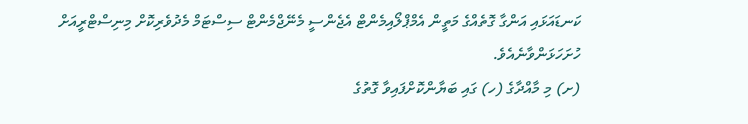ކަނޑައަޅައި އަންގާ ގޮތެއްގެ މަތީން އެމްޕްލޯއިމެންޓް އެޖެންސީ މެނޭޖްމެންޓް ސިސްޓަމް މެދުވެރިކޮށް މިނިސްޓްރީއަށް ހުށަހަޅަންވާނެއެވެ.
(ށ) މި މާއްދާގެ (ހ) ގައި ބަޔާންކޮށްފައިވާ ގޮތުގެ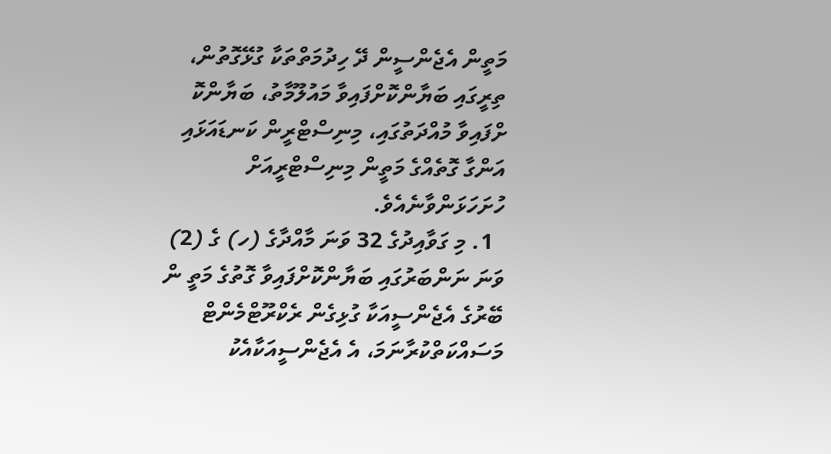މަތީން އެޖެންސީން ދޭ ހިދުމަތްތަކާ ގުޅޭގޮތުން، ތިރީގައި ބަޔާންކޮށްފައިވާ މައުލޫމާތު، ބަޔާންކޮ ށްފައިވާ މުއްދަތުގައި، މިނިސްޓްރީން ކަނޑައަޅައި އަންގާ ގޮތެއްގެ މަތީން މިނިސްޓްރީއަށް ހުށަހަޅަންވާނެއެވެ.
  1. މި ގަވާއިދުގެ 32 ވަނަ މާއްދާގެ (ހ) ގެ (2) ވަނަ ނަންބަރުގައި ބަޔާންކޮށްފައިވާ ގޮތުގެ މަތީ ން ބޭރުގެ އެޖެންސީއަކާ ގުޅިގެން ރެކްރޫޓްމެންޓް މަސައްކަތްކުރާނަމަ، އެ އެޖެންސީއަކާއެކު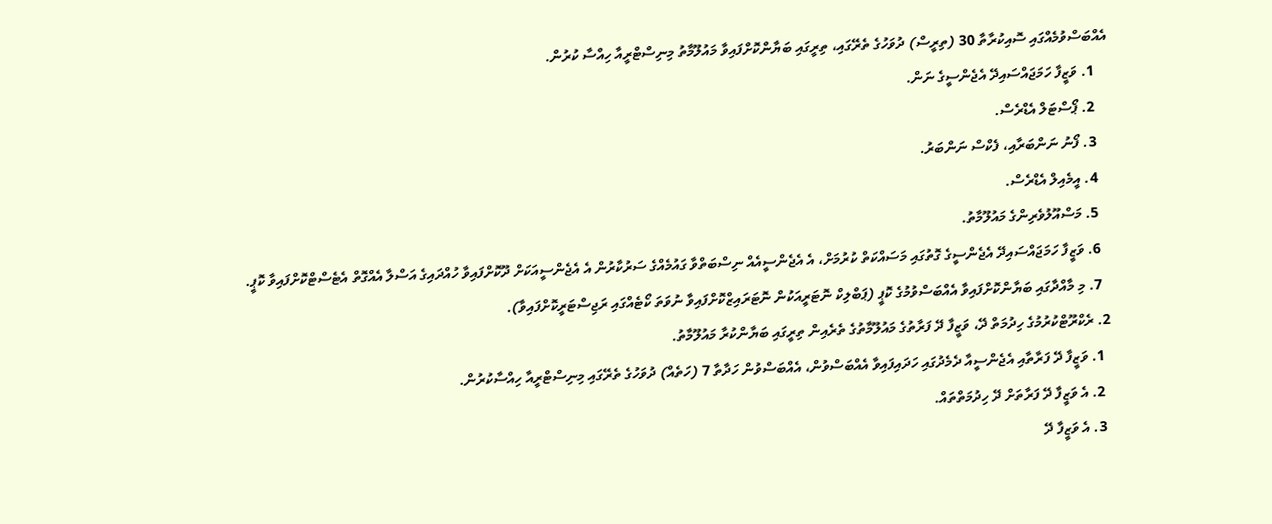އެއްބަސްވުމެއްގައި ސޮއިކުރާތާ 30 (ތިރީސް) ދުވަހުގެ ތެރޭގައި، ތިރީގައި ބަޔާންކޮށްފައިވާ މައުލޫމާތު މިނިސްޓްރީއާ ހިއްސާ ކުރުން.
    1. ވަޒީފާ ހަމަޖައްސައިދޭ އެޖެންސީގެ ނަން.
    2. ޕޯސްޓަލް އެޑްރެސް.
    3. ފޯނު ނަންބަރާއި، ފެކްސް ނަންބަރު.
    4. އީމެއިލް އެޑްރެސް.
    5. މަސްއޫލުވެރިންގެ މައުލޫމާތު.
    6. ވަޒީފާ ހަމަޖައްސައިދޭ އެޖެންސީގެ ގޮތުގައި މަސައްކަތް ކުރުމަށް، އެ އެޖެންސީއެއް ނިސްބަތްވާ ގައުމެއްގެ ސަރުކާރުން އެ އެޖެންސީއަކަށް ދޫކޮށްފައިވާ ހުއްދައިގެ އަސްލާ އެއްގޮތް އެޓެސްޓްކޮށްފައިވާ ކޮޕީ.
    7. މި މާއްދާގައި ބަޔާންކޮށްފައިވާ އެއްބަސްވުމުގެ ކޮޕީ (ޕަބްލިކް ނޮޓަރީއަކުން ނޮޓަރައިޒްކޮށްފައިވާ ނުވަތަ ކޯޓެއްގައި ރަޖިސްޓަރީކޮށްފައިވާ).
  2. ރެކްރޫޓްކުރުމުގެ ހިދުމަތް ދޭ، ވަޒީފާ ދޭ ފަރާތުގެ މައުލޫމާތުގެ ތެރެއިން ތިރީގައި ބަޔާންކުރާ މައުލޫމާތު.
    1. ވަޒީފާ ދޭ ފަރާތާއި އެޖެންސީއާ ދެމެދުގައި ހަދައިފައިވާ އެއްބަސްވުން، އެއްބަސްވުން ހަދާތާ 7 (ހަތެއް) ދުވަހުގެ ތެރޭގައި މިނިސްޓްރީއާ ހިއްސާކުރުން.
    2. އެ ވަޒީފާ ދޭ ފަރާތަށް ދޭ ހިދުމަތްތައް.
    3. އެ ވަޒީފާ ދޭ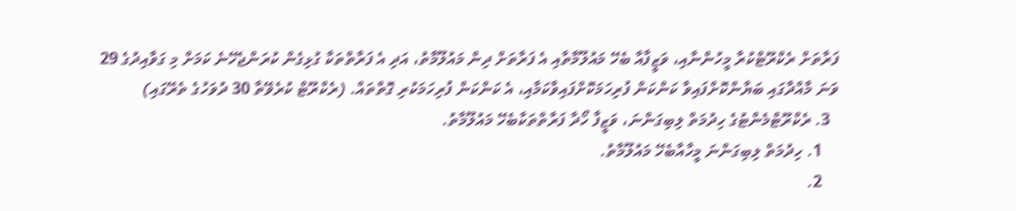ފަރާތަށް ރެކްރޫޓްކުރާ މީހުންނާއި، ވަޒީފާއާ ބެހޭ މައުލޫމާތާއި އެ ފަރާތަށް ދިން މައުލޫމާތު، އަދި އެ ފަރާތްތަކާ ގުޅިގެން ކުރަންޖެހޭނެ ކަމަށް މި ގަވާއިދުގެ 29 ވަނަ މާއްދާގައި ބަޔާންކޮށްފައިވާ ކަންކަން ފުރިހަމަކޮށްފައިވާކަމާއި، އެ ކަންކަން ފުރިހަމަކުރި ގޮތްތައް. (ރެކްރޫޓް ކުރެވޭތާ 30 ދުވަހުގެ ތެރޭގައި)
  3. ރެކްރޫޓްމެންޓުގެ ހިދުމަތް ލިބިގަންނަ، ވަޒީފާ ހޯދާ ފަރާތްތަކާބެހޭ މައުލޫމާތު.
    1. ހިދުމަތް ލިބިގަންނަ މީހާއާބެހޭ މައުލޫމާތު.
    2.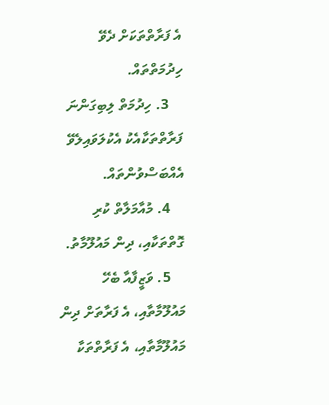އެ ފަރާތްތަކަށް ދެވޭ ހިދުމަތްތައް.
    3. ހިދުމަތް ލިބިގަންނަ ފަރާތްތަކާއެކު އެކުލަވައިލެވޭ އެއްބަސްވުންތައް.
    4. މުއާމަލާތް ކުރި ގޮތްތަކާއި، ދިން މައުލޫމާތު.
    5. ވަޒީފާއާ ބެހޭ މައުލޫމާތާއި، އެ ފަރާތަށް ދިން މައުލޫމާތާއި، އެ ފަރާތްތަކާ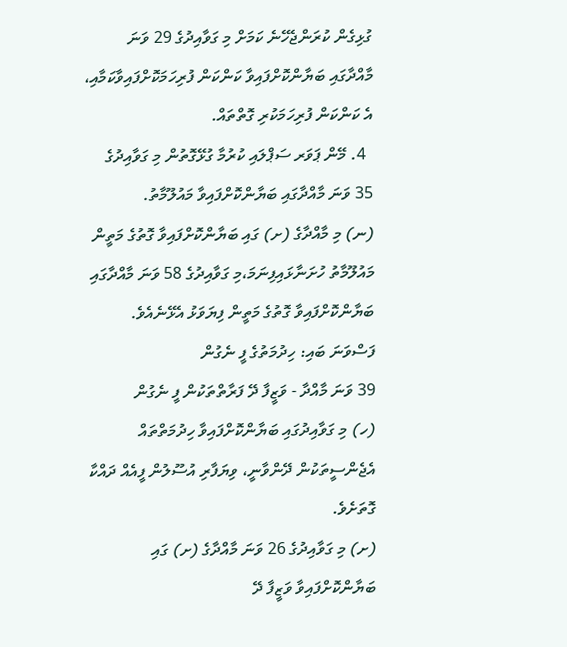ގުޅިގެން ކުރަންޖެހޭނެ ކަމަށް މި ގަވާއިދުގެ 29 ވަނަ މާއްދާގައި ބަޔާންކޮށްފައިވާ ކަންކަން ފުރިހަމަކޮށްފައިވާކަމާއި، އެ ކަންކަން ފުރިހަމަކުރި ގޮތްތައް.
  4. މޭން ޕަވަރ ސަޕްލައި ކުރުމާ ގުޅޭގޮތުން މި ގަވާއިދުގެ 35 ވަނަ މާއްދާގައި ބަޔާންކޮށްފައިވާ މައުލޫމާތު.
(ނ) މި މާއްދާގެ (ށ) ގައި ބަޔާންކޮށްފައިވާ ގޮތުގެ މަތީން މައުލޫމާތު ހުށަނާޅައިފިނަމަ،މި ގަވާއިދުގެ 58 ވަނަ މާއްދާގައި ބަޔާންކޮށްފައިވާ ގޮތުގެ މަތީން ފިޔަވަޅު އެޅޭނެއެވެ.
ފަސްވަނަ ބައި: ހިދުމަތުގެ ފީ ނެގުން
39 ވަނަ މާއްދާ - ވަޒީފާ ދޭ ފަރާތްތަކުން ފީ ނެގުން
(ހ) މި ގަވާއިދުގައި ބަޔާންކޮށްފައިވާ ހިދުމަތްތައް އެޖެންސީތަކުން ދޭންވާނީ، ވިޔަފާރި އުސޫލުން ފީއެއް ދައްކާ ގޮތަށެވެ.
(ށ) މި ގަވާއިދުގެ 26 ވަނަ މާއްދާގެ (ށ) ގައި ބަޔާންކޮށްފައިވާ ވަޒީފާ ދޭ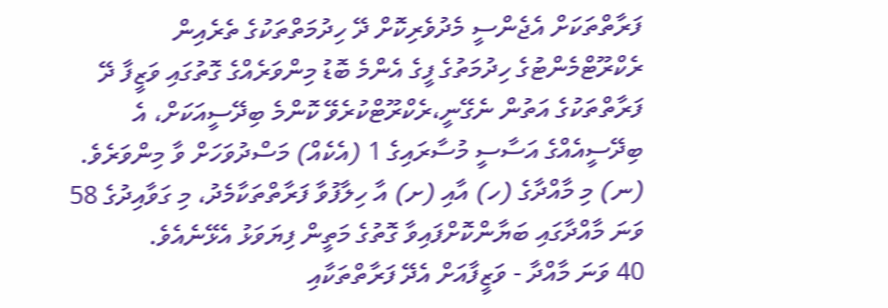ފަރާތްތަކަށް އެޖެންސީ މެދުވެރިކޮށް ދޭ ހިދުމަތްތަކުގެ ތެރެއިން ރެކްރޫޓްމެންޓުގެ ހިދުމަތުގެ ފީގެ އެންމެ ބޮޑު މިންވަރެއްގެ ގޮތުގައި ވަޒީފާ ދޭ ފަރާތްތަކުގެ އަތުން ނެގޭނީ،ރެކްރޫޓްކުރެވޭ ކޮންމެ ބިދޭސީއަކަށް، އެ ބިދޭސީއެއްގެ އަސާސީ މުސާރައިގެ 1 (އެކެއް) މަސްދުވަހަށް ވާ މިންވަރެވެ.
(ނ) މި މާއްދާގެ (ހ) އާއި (ށ) އާ ހިލާފުވާ ފަރާތްތަކާމެދު، މި ގަވާއިދުގެ 58 ވަނަ މާއްދާގައި ބަޔާންކޮށްފައިވާ ގޮތުގެ މަތީން ފިޔަވަޅު އެޅޭނެއެވެ.
40 ވަނަ މާއްދާ - ވަޒީފާއަށް އެދޭ ފަރާތްތަކާއި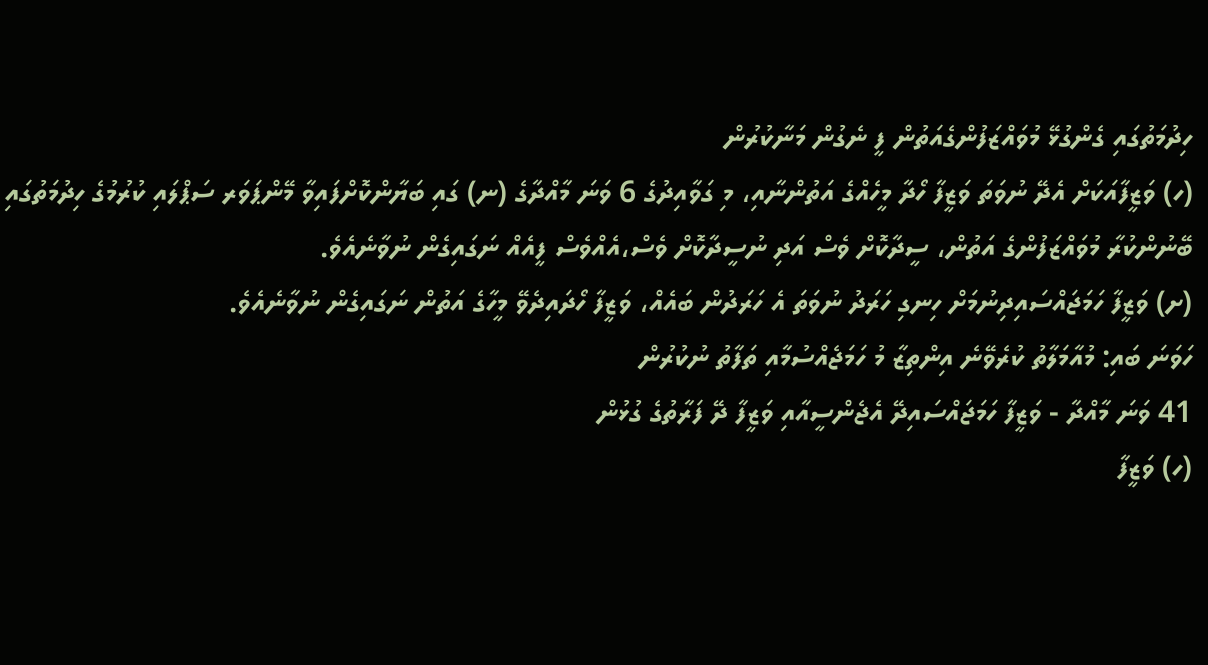ހިދުމަތުގައި ގެންގުޅޭ މުވައްޒަފުންގެއަތުން ފީ ނެގުން މަނާކުރުން
(ހ) ވަޒީފާއަކަށް އެދޭ ނުވަތަ ވަޒީފާ ހޯދާ މީހެއްގެ އަތުންނާއި، މި ގަވާއިދުގެ 6 ވަނަ މާއްދާގެ (ނ) ގައި ބަޔާންކޮށްފައިވާ މޭންޕަވަރ ސަޕްލައި ކުރުމުގެ ހިދުމަތުގައި ބޭނުންކުރާ މުވައްޒަފުންގެ އަތުން، ސީދާކޮށް ވެސް އަދި ނުސީދާކޮށް ވެސް،އެއްވެސް ފީއެއް ނަގައިގެން ނުވާނެއެވެ.
(ށ) ވަޒީފާ ހަމަޖައްސައިދިނުމަށް ހިނގި ހަރަދު ނުވަތަ އެ ހަރަދުން ބައެއް، ވަޒީފާ ހޯދައިދެވޭ މީހާގެ އަތުން ނަގައިގެން ނުވާނެއެވެ.
ހަވަނަ ބައި: މުއާމަލާތު ކުރެވޭނެ އިންތިޒާ މު ހަމަޖެއްސުމާއި ތަފާތު ނުކުރުން
41 ވަނަ މާއްދާ - ވަޒީފާ ހަމަޖައްސައިދޭ އެޖެންސީއާއި ވަޒީފާ ދޭ ފަރާތުގެ ގުޅުން
(ހ) ވަޒީފާ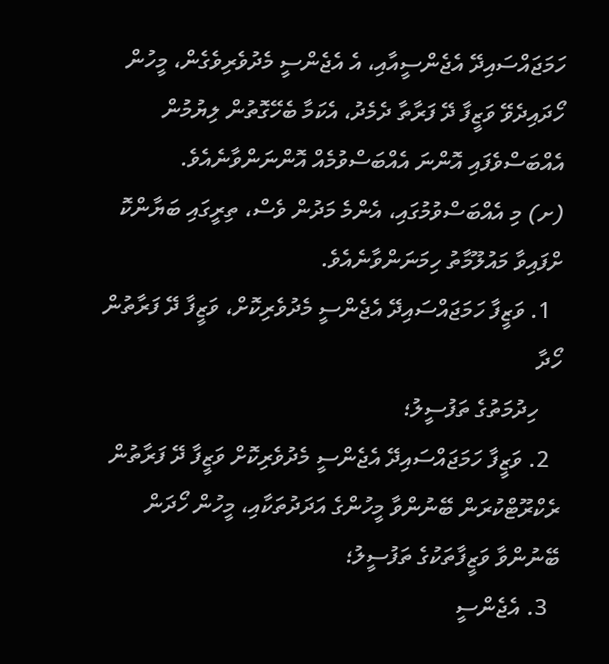ހަމަޖައްސައިދޭ އެޖެންސީއާއި، އެ އެޖެންސީ މެދުވެރިވެގެން، މީހުން ހޯދައިދެވޭ ވަޒީފާ ދޭ ފަރާތާ ދެމެދު، އެކަމާ ބެހޭގޮތުން ލިޔުމުން އެއްބަސްވެފައި އޮންނަ އެއްބަސްވުމެއް އޮންނަންވާނެއެވެ.
(ށ) މި އެއްބަސްވުމުގައި، އެންމެ މަދުން ވެސް، ތިރީގައި ބަޔާންކޮ ށްފައިވާ މައުލޫމާތު ހިމަނަންވާނެއެވެ.
  1. ވަޒީފާ ހަމަޖައްސައިދޭ އެޖެންސީ މެދުވެރިކޮށް، ވަޒީފާ ދޭ ފަރާތުން ހޯދާ
    ހިދުމަތުގެ ތަފުސީލު؛
  2. ވަޒީފާ ހަމަޖައްސައިދޭ އެޖެންސީ މެދުވެރިކޮށް ވަޒީފާ ދޭ ފަރާތުން ރެކްރޫޓްކުރަން ބޭނުންވާ މީހުންގެ އަދަދުތަކާއި، މީހުން ހޯދަން ބޭނުންވާ ވަޒީފާތަކުގެ ތަފުސީލު؛
  3. އެޖެންސީ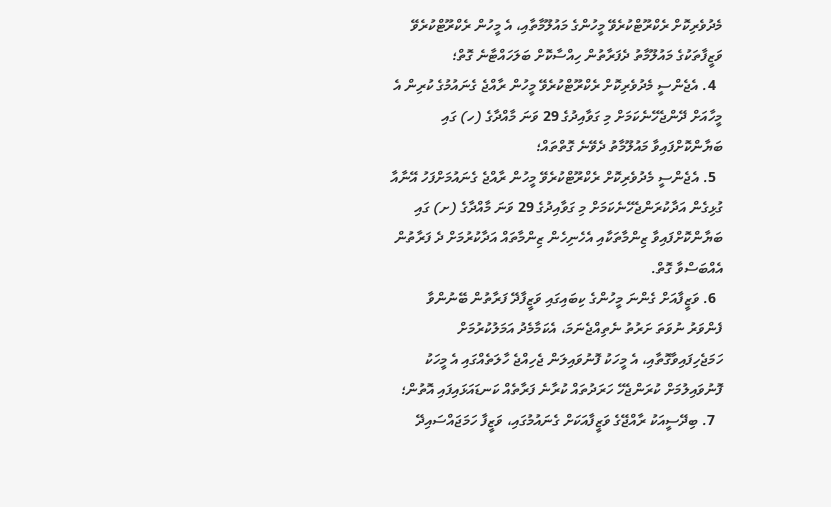މެދުވެރިކޮށް ރެކްރޫޓްކުރެވޭ މީހުންގެ މައުލޫމާތާއި، އެ މީހުން ރެކްރޫޓްކުރެވޭ ވަޒީފާތަކުގެ މައުލޫމާތު ދެފަރާތުން ހިއްސާކޮށް ބަލަހައްޓާނެ ގޮތް؛
  4. އެޖެންސީ މެދުވެރިކޮށް ރެކްރޫޓްކުރެވޭ މީހުން ރާއްޖެ ގެނައުމުގެ ކުރިން އެ މީހާއަށް ދޭންޖެހޭނެކަމަށް މި ގަވާއިދުގެ 29 ވަނަ މާއްދާގެ (ހ) ގައި ބަޔާންކޮށްފައިވާ މައުލޫމާތު ދެވޭނެ ގޮތްތައް؛
  5. އެޖެންސީ މެދުވެރިކޮށް ރެކްރޫޓްކުރެވޭ މީހުން ރާއްޖެ ގެނައުމަށްފަހު އޭނާއާ ގުޅިގެން އަދާކުރަންޖެހޭނެކަމަށް މި ގަވާއިދުގެ 29 ވަނަ މާއްދާގެ (ށ) ގައި ބަޔާންކޮށްފައިވާ ޒިންމާތަކާއި އެހެނިހެން ޒިންމާތައް އަދާކުރުމަށް ދެ ފަރާތުން އެއްބަސްވާ ގޮތް.
  6. ވަޒީފާއަށް ގެންނަ މީހުންގެ ކިބައިގައި ވަޒީފާދޭ ފަރާތުން ބޭނުންވާ ފެންވަރު ނުވަތަ ށަރުތު ނެތިއްޖެނަމަ، އެކަމާމެދު އަމަލުކުރުމަށް ހަމަޖެހިފައިވާގޮތާއި، އެ މީހަކު ފޮނުވައިލަން ޖެހިއްޖެ ހާލަތެއްގައި އެ މީހަކު ފޮނުވައިލުމަށް ކުރަންޖެހޭ ހަރަދުތައް ކުރާނެ ފަރާތެއް ކަނޑައަޅައިފައި އޮތުން؛
  7. ބިދޭސީއަކު ރާއްޖޭގެ ވަޒީފާއަކަށް ގެނައުމުގައި، ވަޒީފާ ހަމަޖައްސައިދޭ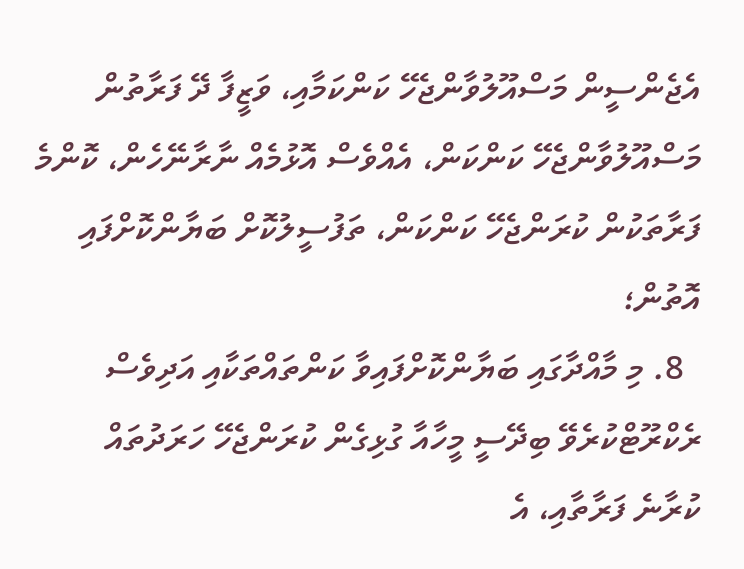އެޖެންސީން މަސްއޫލުވާންޖެހޭ ކަންކަމާއި، ވަޒީފާ ދޭ ފަރާތުން މަސްއޫލުވާންޖެހޭ ކަންކަން، އެއްވެސް އޮޅުމެއް ނާރާނޭހެން، ކޮންމެ ފަރާތަކުން ކުރަންޖެހޭ ކަންކަން، ތަފުސީލުކޮށް ބަޔާންކޮށްފައި އޮތުން؛
  8. މި މާއްދާގައި ބަޔާންކޮށްފައިވާ ކަންތައްތަކާއި އަދިވެސް ރެކްރޫޓްކުރެވޭ ބިދޭސީ މީހާއާ ގުޅިގެން ކުރަންޖެހޭ ހަރަދުތައް ކުރާނެ ފަރާތާއި، އެ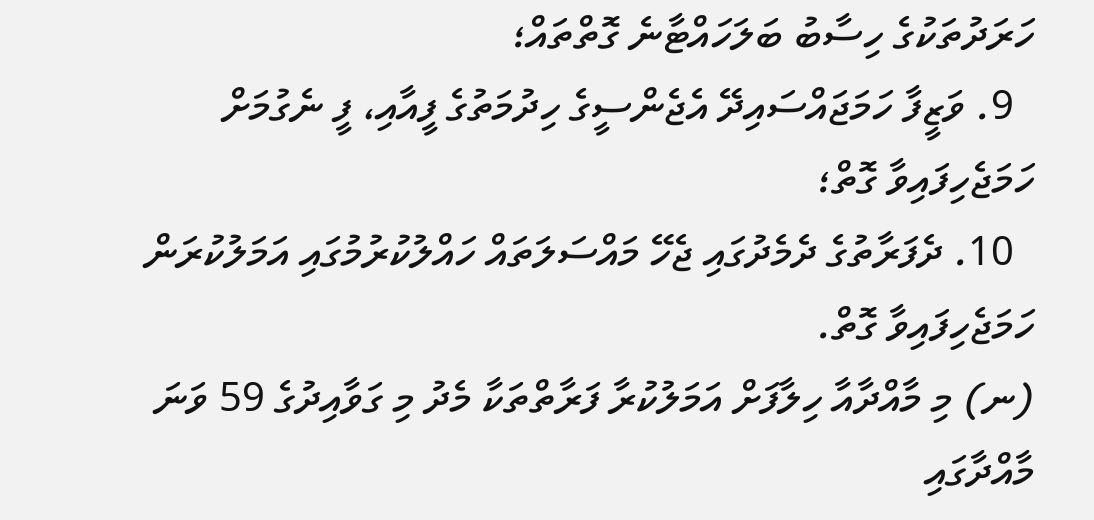ހަރަދުތަކުގެ ހިސާބު ބަލަހައްޓާނެ ގޮތްތައް؛
  9. ވަޒީފާ ހަމަޖައްސައިދޭ އެޖެންސީގެ ހިދުމަތުގެ ފީއާއި، ފީ ނެގުމަށް ހަމަޖެހިފައިވާ ގޮތް؛
  10. ދެފަރާތުގެ ދެމެދުގައި ޖެހޭ މައްސަލަތައް ހައްލުކުރުމުގައި އަމަލުކުރަން ހަމަޖެހިފައިވާ ގޮތް.
(ނ) މި މާއްދާއާ ހިލާފަށް އަމަލުކުރާ ފަރާތްތަކާ މެދު މި ގަވާއިދުގެ 59 ވަނަ މާއްދާގައި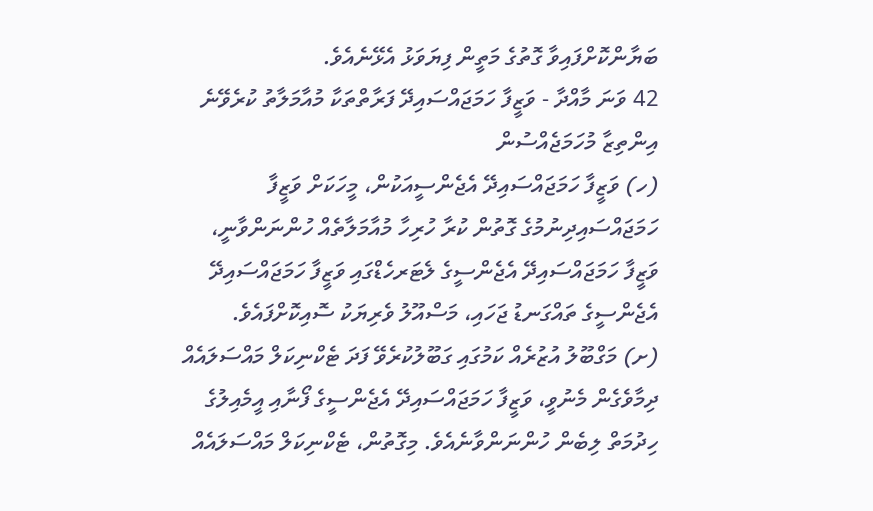ބަޔާންކޮށްފައިވާ ގޮތުގެ މަތީން ފިޔަވަޅު އެޅޭނެއެވެ.
42 ވަނަ މާއްދާ - ވަޒީފާ ހަމަޖައްސައިދޭ ފަރާތްތަކާ މުއާމަލާތު ކުރެވޭނެ އިންތިޒާ މުހަމަޖެއްސުން
(ހ) ވަޒީފާ ހަމަޖައްސައިދޭ އެޖެންސީއަކުން، މީހަކަށް ވަޒީފާ ހަމަޖައްސައިދިނުމުގެ ގޮތުން ކުރާ ހުރިހާ މުއާމަލާތެއް ހުންނަންވާނީ، ވަޒީފާ ހަމަޖައްސައިދޭ އެޖެންސީގެ ލެޓަރހެޑްގައި ވަޒީފާ ހަމަޖައްސައިދޭ އެޖެންސީގެ ތައްގަނޑު ޖަހައި، މަސްއޫލު ވެރިޔަކު ސޮއިކޮށްފައެވެ.
(ށ) މަގްބޫލު އުޒުރެއް ކަމުގައި ގަބޫލުކުރެވޭ ފަދަ ޓެކްނިކަލް މައްސަލައެއް ދިމާވެގެން މެނުވީ، ވަޒީފާ ހަމަޖައްސައިދޭ އެޖެންސީގެ ފޯނާއި އީމެއިލުގެ ހިދުމަތް ލިބެން ހުންނަންވާނެއެވެ. މިގޮތުން، ޓެކްނިކަލް މައްސަލައެއް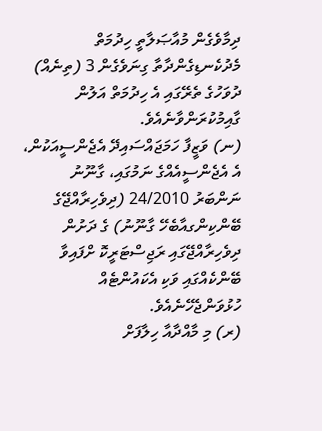ދިމާވެގެން މުއާޞަލާތީ ހިދުމަތް މެދުކެނޑިގެންދާތާ ގިނަވެގެން 3 (ތިނެއް) ދުވަހުގެ ތެރޭގައި އެ ހިދުމަތް އަލުން ގާއިމުކުރަންވާނެއެވެ.
(ނ) ވަޒީފާ ހަމަޖައްސައިދޭ އެޖެންސީއަކުން، އެ އެޖެންސީއެއްގެ ނަމުގައި، ގާނޫނު ނަންބަރު 24/2010 (ދިވެހިރާއްޖޭގެ ބޭންކިންގއާބެހޭ ގާނޫނު) ގެ ދަށުން ދިވެހިރާއްޖޭގައި ރަޖިސްޓަރީކޮ ށްފައިވާ ބޭންކެއްގައި ވަކި އެކައުންޓެއް ހުޅުވަންޖެހޭނެއެވެ.
(ރ) މި މާއްދާއާ ހިލާފަށް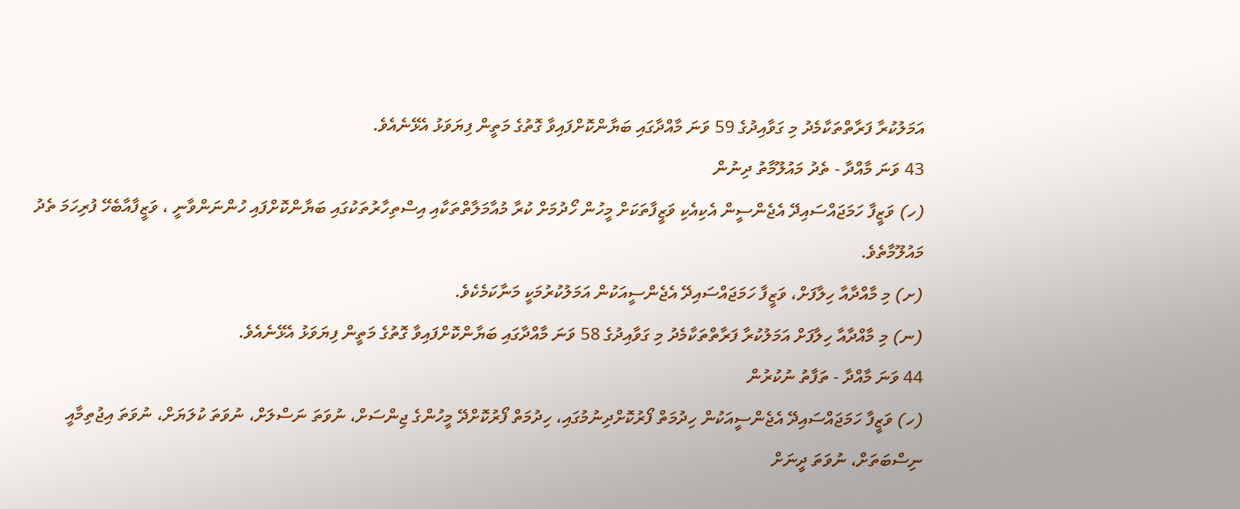އަމަލުކުރާ ފަރާތްތަކާމެދު މި ގަވާއިދުގެ 59 ވަނަ މާއްދާގައި ބަޔާންކޮށްފައިވާ ގޮތުގެ މަތީން ފިޔަވަޅު އެޅޭނެއެވެ.
43 ވަނަ މާއްދާ - ތެދު މައުލޫމާތު ދިނުން
(ހ) ވަޒީފާ ހަމަޖައްސައިދޭ އެޖެންސީން އެކިއެކި ވަޒީފާތަކަށް މީހުން ހޯދުމަށް ކުރާ މުއާމަލާތްތަކާއި އިސްތިހާރުތަކުގައި ބަޔާންކޮށްފައި ހުންނަންވާނީ ، ވަޒީފާއާބެހޭ ފުރިހަމަ ތެދު މައުލޫމާތެވެ.
(ށ) މި މާއްދާއާ ހިލާފަށް، ވަޒީފާ ހަމަޖައްސައިދޭ އެޖެންސީއަކުން އަމަލުކުރުމަކީ މަނާކަމެކެވެ.
(ނ) މި މާއްދާއާ ހިލާފަށް އަމަލުކުރާ ފަރާތްތަކާމެދު މި ގަވާއިދުގެ 58 ވަނަ މާއްދާގައި ބަޔާންކޮށްފައިވާ ގޮތުގެ މަތީން ފިޔަވަޅު އެޅޭނެއެވެ.
44 ވަނަ މާއްދާ - ތަފާތު ނުކުރުން
(ހ) ވަޒީފާ ހަމަޖައްސައިދޭ އެޖެންސީއަކުން ހިދުމަތް ފޯރުކޮށްދިނުމުގައި، ހިދުމަތް ފޯރުކޮށްދޭ މީހުންގެ ޖިންސަށް، ނުވަތަ ނަސްލަށް، ނުވަތަ ކުލަޔަށް، ނުވަތަ އިޖުތިމާއީ ނިސްބަތަށް، ނުވަތަ ދީނަށް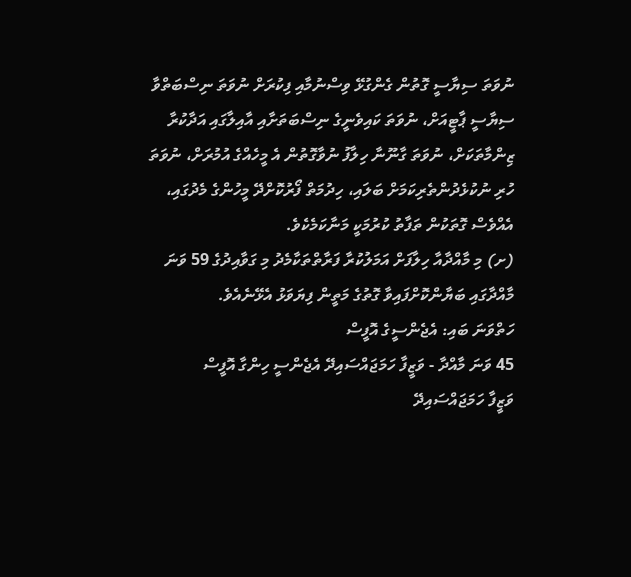ނުވަތަ ސިޔާސީ ގޮތުން ގެންގުޅޭ ވިސްނުމާއި ފިކުރަށް ނުވަތަ ނިސްބަތްވާ ސިޔާސީ ޕާޓީއަށް، ނުވަތަ ކައިވެނީގެ ނިސްބަތަށާއި އާއިލާގައި އަދާކުރާ ޒިންމާތަކަށް، ނުވަތަ ގާނޫނާ ހިލާފު ނުވާގޮތުން އެ މީހެއްގެ އުމުރަށް، ނުވަތަ ހުރި ނުކުޅެދުންތެރިކަމަށް ބަލައި، ހިދުމަތް ފޯރުކޮށްދޭ މީހުންގެ މެދުގައި، އެއްވެސް ގޮތަކުން ތަފާތު ކުރުމަކީ މަނާކަމެކެވެ.
(ށ) މި މާއްދާއާ ހިލާފަށް އަމަލުކުރާ ފަރާތްތަކާމެދު މި ގަވާއިދުގެ 59 ވަނަ މާއްދާގައި ބަޔާންކޮށްފައިވާ ގޮތުގެ މަތީން ފިޔަވަޅު އެޅޭނެއެވެ.
ހަތްވަނަ ބައި: އެޖެންސީގެ އޮފީސް
45 ވަނަ މާއްދާ - ވަޒީފާ ހަމަޖައްސައިދޭ އެޖެންސީ ހިންގާ އޮފީސް
ވަޒީފާ ހަމަޖައްސައިދޭ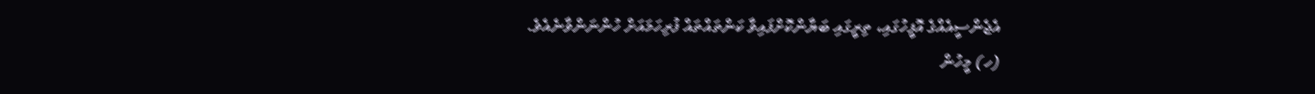އެޖެންސީއެއްގެ އޮފީހުގައި، ތިރީގައި ބަޔާންކޮށްފައިވާ ކަންތައްތައް ފުރިހަމައަށް ހުންނަންވާނެއެވެ.
(ހ) މީހުން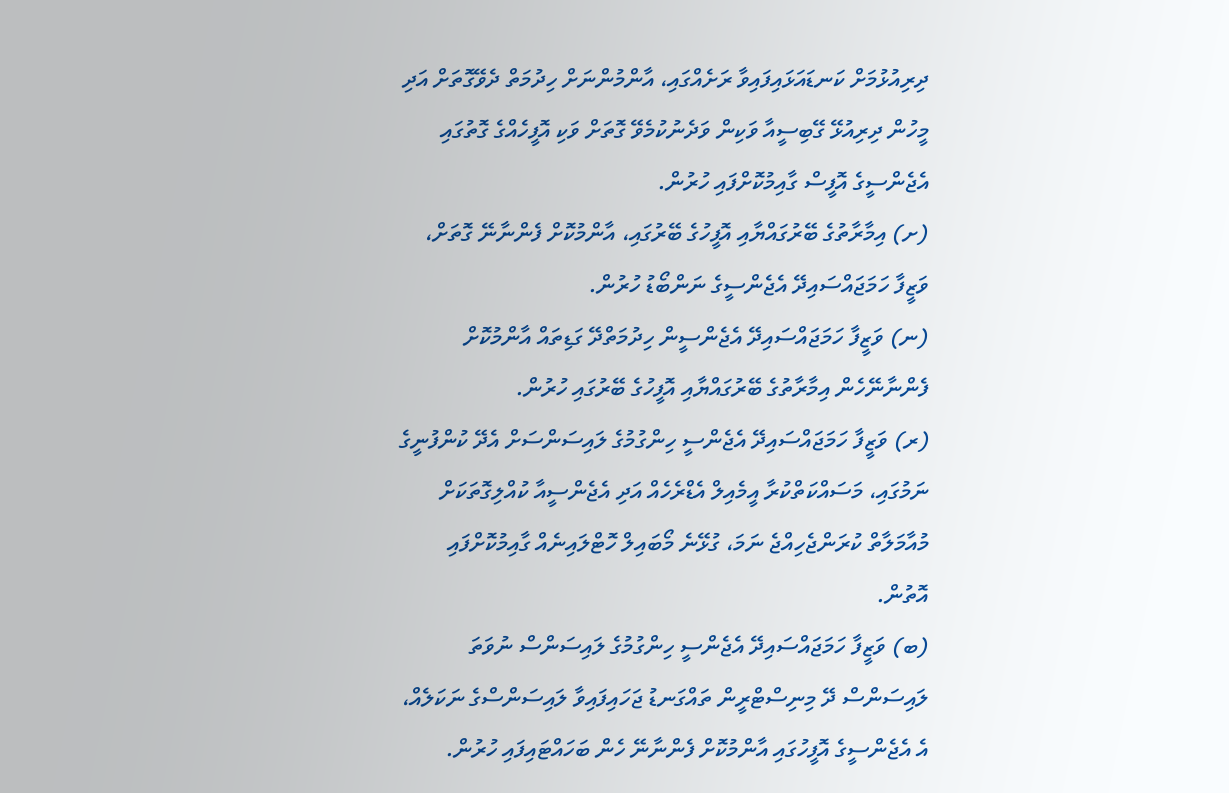ދިރިއުޅުމަށް ކަނޑައަޅައިފައިވާ ރަށެއްގައި، އާންމުންނަށް ހިދުމަތް ދެވޭގޮތަށް އަދި މީހުން ދިރިއުޅޭ ގޭބިސީއާ ވަކިން ވަދެނުކުމެވޭ ގޮތަށް ވަކި އޮފީހެއްގެ ގޮތުގައި އެޖެންސީގެ އޮފީސް ގާއިމުކޮށްފައި ހުރުން.
(ށ) އިމާރާތުގެ ބޭރުގައްޔާއި އޮފީހުގެ ބޭރުގައި، އާންމުކޮށް ފެންނާނޭ ގޮތަށް، ވަޒީފާ ހަމަޖައްސައިދޭ އެޖެންސީގެ ނަންބޯޑު ހުރުން.
(ނ) ވަޒީފާ ހަމަޖައްސައިދޭ އެޖެންސީން ހިދުމަތްދޭ ގަޑިތައް އާންމުކޮށް ފެންނާނޭހެން އިމާރާތުގެ ބޭރުގައްޔާއި އޮފީހުގެ ބޭރުގައި ހުރުން.
(ރ) ވަޒީފާ ހަމަޖައްސައިދޭ އެޖެންސީ ހިންގުމުގެ ލައިސަންސަށް އެދޭ ކުންފުނީގެ ނަމުގައި، މަސައްކަތްކުރާ އީމެއިލް އެޑްރެހެއް އަދި އެޖެންސީއާ ކުއްލިގޮތަކަށް މުއާމަލާތް ކުރަންޖެހިއްޖެ ނަމަ، ގުޅޭނެ މޯބައިލް ހޮޓްލައިނެއް ގާއިމުކޮށްފައި އޮތުން.
(ބ) ވަޒީފާ ހަމަޖައްސައިދޭ އެޖެންސީ ހިންގުމުގެ ލައިސަންސް ނުވަތަ ލައިސަންސް ދޭ މިނިސްޓްރީން ތައްގަނޑު ޖަހައިފައިވާ ލައިސަންސްގެ ނަކަލެއް، އެ އެޖެންސީގެ އޮފީހުގައި އާންމުކޮށް ފެންނާނޭ ހެން ބަހައްޓައިފައި ހުރުން.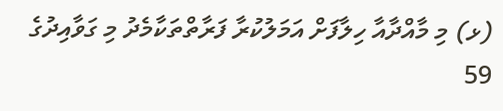(ޅ) މި މާއްދާއާ ހިލާފަށް އަމަލުކުރާ ފަރާތްތަކާމެދު މި ގަވާއިދުގެ 59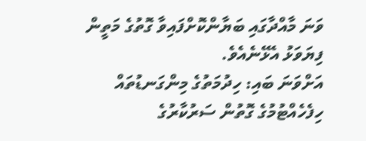ވަނަ މާއްދާގައި ބަޔާންކޮށްފައިވާ ގޮތުގެ މަތީން ފިޔަވަޅު އެޅޭނެއެވެ.
އަށްވަނަ ބައި: ހިދުމަތުގެ މިންގަނޑުތައް ހިފެހެއްޓުމުގެ ގޮތުން ސަރުކާރުގެ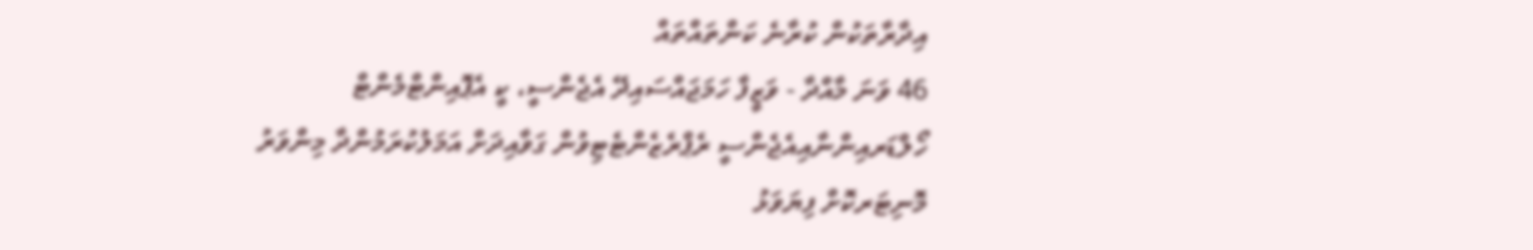އިދާރާތަކުން ކުރާނެ ކަންތައްތައް
46 ވަނަ މާއްދާ - ވަޒީފާ ހަމަޖައްސައިދޭ އެޖެންސީ، ކީ އެޕޮއިންޓްމެންޓް ހޯލްޑަރއިންނާއިއެޖެންސީ ރެޕްރެޒެންޓެޓިވުން ގަވާއިދަށް އަމަލުކުރަމުންދާ މިންވަރު މޮނިޓަރކޮށް ފިޔަވަޅު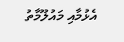އެޅުމާއި މައުލޫމާތު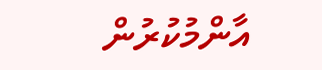އާންމުކުރުން